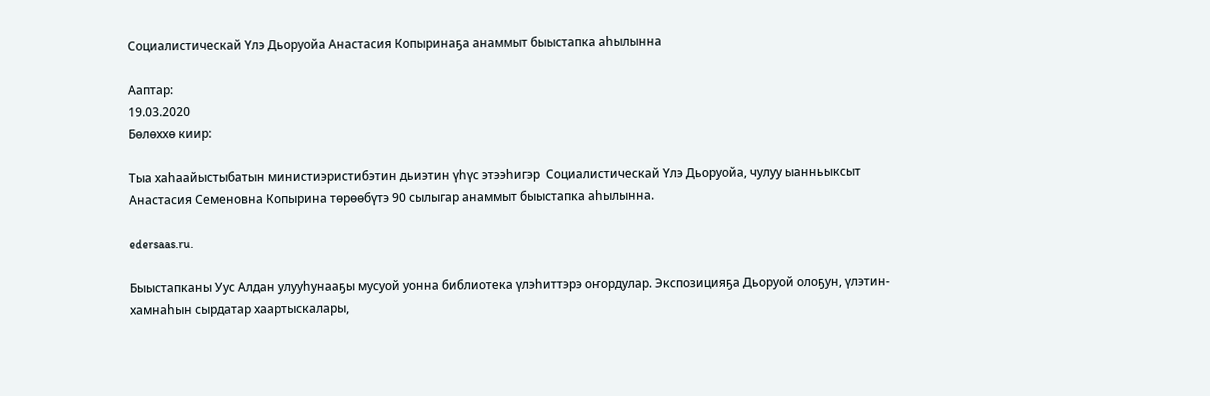Социалистическай Үлэ Дьоруойа Анастасия Копыринаҕа анаммыт быыстапка аһылынна

Ааптар:
19.03.2020
Бөлөххө киир:

Тыа хаһаайыстыбатын министиэристибэтин дьиэтин үһүс этээһигэр  Социалистическай Үлэ Дьоруойа, чулуу ыанньыксыт  Анастасия Семеновна Копырина төрөөбүтэ 90 сылыгар анаммыт быыстапка аһылынна.

edersaas.ru.

Быыстапканы Уус Алдан улууһунааҕы мусуой уонна библиотека үлэһиттэрэ оҥордулар. Экспозицияҕа Дьоруой олоҕун, үлэтин-хамнаһын сырдатар хаартыскалары,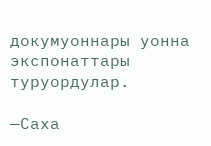докумуоннары уонна экспонаттары туруордулар.

—Саха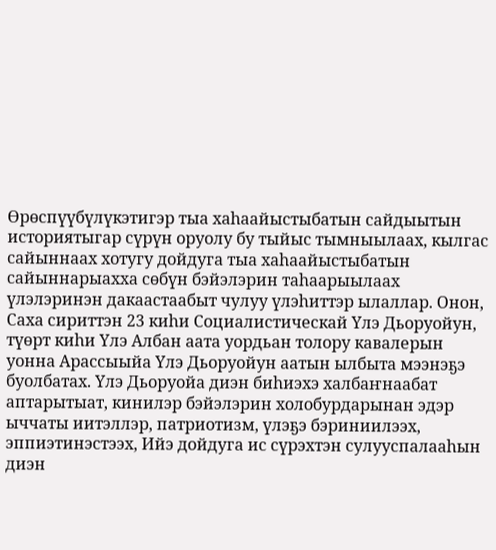Өрөспүүбүлүкэтигэр тыа хаһаайыстыбатын сайдыытын историятыгар сүрүн оруолу бу тыйыс тымныылаах, кылгас сайыннаах хотугу дойдуга тыа хаһаайыстыбатын сайыннарыахха сөбүн бэйэлэрин таһаарыылаах үлэлэринэн дакаастаабыт чулуу үлэһиттэр ылаллар. Онон, Саха сириттэн 23 киһи Социалистическай Үлэ Дьоруойун, түөрт киһи Үлэ Албан аата уордьан толору кавалерын уонна Арассыыйа Үлэ Дьоруойун аатын ылбыта мээнэҕэ буолбатах. Үлэ Дьоруойа диэн биһиэхэ халбаҥнаабат аптарытыат, кинилэр бэйэлэрин холобурдарынан эдэр ыччаты иитэллэр, патриотизм, үлэҕэ бэриниилээх, эппиэтинэстээх, Ийэ дойдуга ис сүрэхтэн сулууспалааһын диэн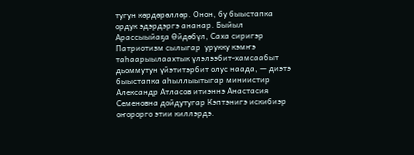тугун көрдөрөллөр. Онон, бу быыстапка ордук эдэрдэргэ ананар. Быйыл Арассыыйаҕа Өйдөбүл, Саха сиригэр Патриотизм сылыгар  урукку кэмҥэ таһаарыылаахтык үлэлээбит-хамсаабыт дьоммутун үйэтитэрбит олус наада, — диэтэ быыстапка аһыллыытыгар миниистир Александр Атласов итиэннэ Анастасия Семеновна дойдутугар Кэптэнигэ искибиэр оҥорорго этии киллэрдэ.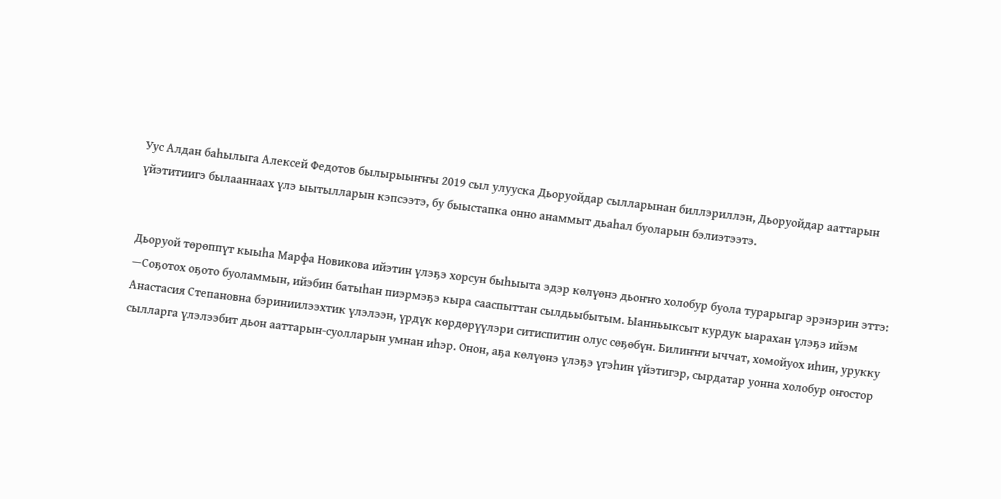Уус Алдан баһылыга Алексей Федотов былырыыҥҥы 2019 сыл улууска Дьоруойдар сылларынан биллэриллэн, Дьоруойдар ааттарын үйэтитиигэ былааннаах үлэ ыытылларын кэпсээтэ, бу быыстапка онно анаммыт дьаһал буоларын бэлиэтээтэ.


Дьоруой төрөппүт кыыһа Марфа Новикова ийэтин үлэҕэ хорсун быһыыта эдэр көлүөнэ дьоҥҥо холобур буола турарыгар эрэнэрин эттэ:
—Соҕотох оҕото буоламмын, ийэбин батыһан пиэрмэҕэ кыра сааспыттан сылдьыбытым. Ыанньыксыт курдук ыарахан үлэҕэ ийэм Анастасия Степановна бэриниилээхтик үлэлээн, үрдүк көрдөрүүлэри ситиспитин олус сөҕөбүн. Билиҥҥи ыччат, хомойуох иһин, урукку сылларга үлэлээбит дьон ааттарын-суолларын умнан иһэр. Онон, аҕа көлүөнэ үлэҕэ үгэһин үйэтигэр, сырдатар уонна холобур оҥостор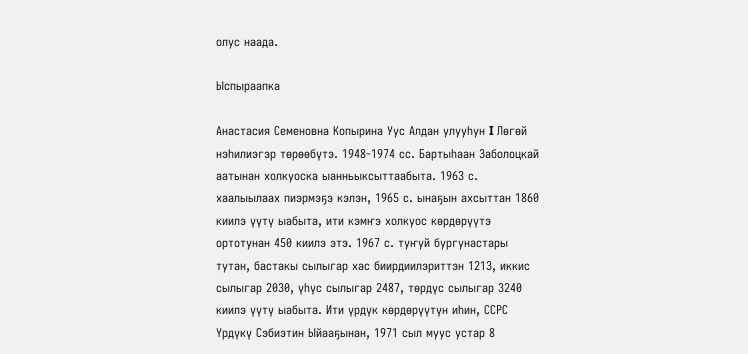олус наада.

Ыспыраапка

Анастасия Семеновна Копырина Уус Алдан улууһун I Лөгөй нэһилиэгэр төрөөбүтэ. 1948-1974 сс. Бартыһаан Заболоцкай аатынан холкуоска ыанньыксыттаабыта. 1963 с. хаалыылаах пиэрмэҕэ кэлэн, 1965 с. ынаҕын ахсыттан 1860 киилэ үүтү ыабыта, ити кэмҥэ холкуос көрдөрүүтэ ортотунан 450 киилэ этэ. 1967 с. туҥуй бургунастары тутан, бастакы сылыгар хас биирдиилэриттэн 1213, иккис сылыгар 2030, үһүс сылыгар 2487, төрдүс сылыгар 3240 киилэ үүтү ыабыта. Ити үрдүк көрдөрүүтүн иһин, ССРС Үрдүкү Сэбиэтин Ыйааҕынан, 1971 сыл муус устар 8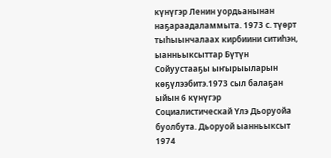күнүгэр Ленин уордьанынан наҕараадаламмыта. 1973 с. түөрт тыһыынчалаах кирбиини ситиһэн, ыанньыксыттар Бүтүн Сойуустааҕы ыҥырыыларын көҕүлээбитэ.1973 сыл балаҕан ыйын 6 күнүгэр Социалистическай Үлэ Дьоруойа буолбута. Дьоруой ыанньыксыт 1974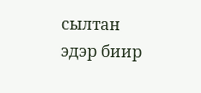сылтан эдэр биир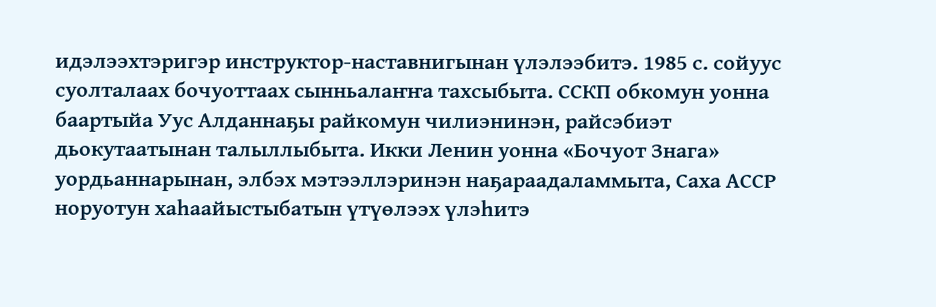идэлээхтэригэр инструктор-наставнигынан үлэлээбитэ. 1985 с. сойуус суолталаах бочуоттаах сынньалаҥҥа тахсыбыта. ССКП обкомун уонна баартыйа Уус Алданнаҕы райкомун чилиэнинэн, райсэбиэт дьокутаатынан талыллыбыта. Икки Ленин уонна «Бочуот Знага» уордьаннарынан, элбэх мэтээллэринэн наҕараадаламмыта, Саха АССР норуотун хаһаайыстыбатын үтүөлээх үлэһитэ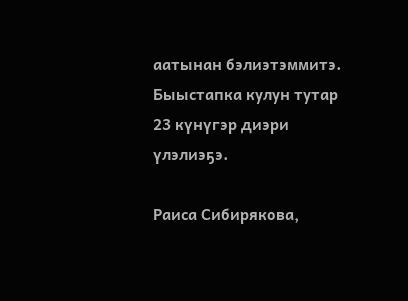аатынан бэлиэтэммитэ.
Быыстапка кулун тутар 23 күнүгэр диэри үлэлиэҕэ.

Раиса Сибирякова,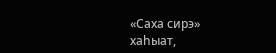«Саха сирэ» хаһыат,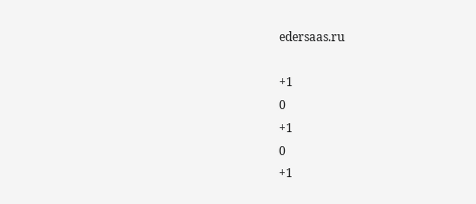edersaas.ru

+1
0
+1
0
+1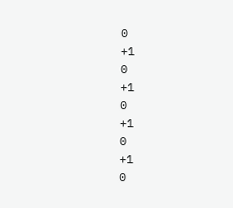0
+1
0
+1
0
+1
0
+1
0